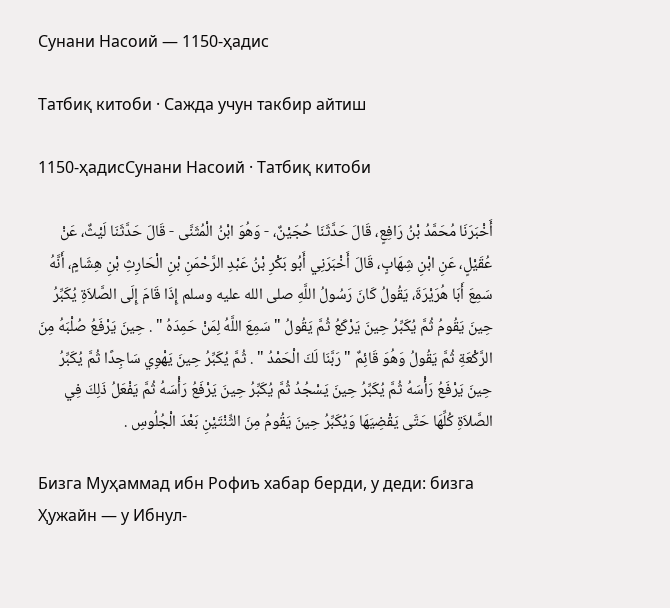Сунани Насоий — 1150-ҳадис

Татбиқ китоби · Сажда учун такбир айтиш

1150-ҳадисСунани Насоий · Татбиқ китоби

أَخْبَرَنَا مُحَمَّدُ بْنُ رَافِعٍ، قَالَ حَدَّثَنَا حُجَيْنٌ، - وَهُوَ ابْنُ الْمُثَنَّى - قَالَ حَدَّثَنَا لَيْثٌ، عَنْ عُقَيْلٍ، عَنِ ابْنِ شِهَابٍ، قَالَ أَخْبَرَنِي أَبُو بَكْرِ بْنُ عَبْدِ الرَّحْمَنِ بْنِ الْحَارِثِ بْنِ هِشَامٍ، أَنَّهُ سَمِعَ أَبَا هُرَيْرَةَ، يَقُولُ كَانَ رَسُولُ اللَّهِ صلى الله عليه وسلم إِذَا قَامَ إِلَى الصَّلاَةِ يُكَبِّرُ حِينَ يَقُومُ ثُمَّ يُكَبِّرُ حِينَ يَرْكَعُ ثُمَّ يَقُولُ " سَمِعَ اللَّهُ لِمَنْ حَمِدَهُ " . حِينَ يَرْفَعُ صُلْبَهُ مِنَ الرَّكْعَةِ ثُمَّ يَقُولُ وَهُوَ قَائِمٌ " رَبَّنَا لَكَ الْحَمْدُ " . ثُمَّ يُكَبِّرُ حِينَ يَهْوِي سَاجِدًا ثُمَّ يُكَبِّرُ حِينَ يَرْفَعُ رَأْسَهُ ثُمَّ يُكَبِّرُ حِينَ يَسْجُدُ ثُمَّ يُكَبِّرُ حِينَ يَرْفَعُ رَأْسَهُ ثُمَّ يَفْعَلُ ذَلِكَ فِي الصَّلاَةِ كُلِّهَا حَتَّى يَقْضِيَهَا وَيُكَبِّرُ حِينَ يَقُومُ مِنَ الثِّنْتَيْنِ بَعْدَ الْجُلُوسِ .

Бизга Муҳаммад ибн Рофиъ хабар берди, у деди: бизга Ҳужайн — у Ибнул-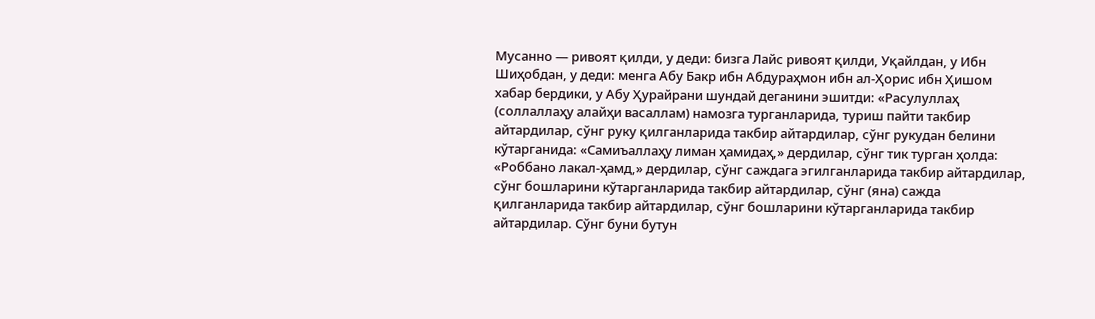Мусанно — ривоят қилди, у деди: бизга Лайс ривоят қилди, Уқайлдан, у Ибн Шиҳобдан, у деди: менга Абу Бакр ибн Абдураҳмон ибн ал-Ҳорис ибн Ҳишом хабар бердики, у Абу Ҳурайрани шундай деганини эшитди: «Расулуллаҳ (соллаллаҳу алайҳи васаллам) намозга турганларида, туриш пайти такбир айтардилар, сўнг руку қилганларида такбир айтардилар, сўнг рукудан белини кўтарганида: «Самиъаллаҳу лиман ҳамидаҳ,» дердилар, сўнг тик турган ҳолда: «Роббано лакал-ҳамд,» дердилар, сўнг саждага эгилганларида такбир айтардилар, сўнг бошларини кўтарганларида такбир айтардилар, сўнг (яна) сажда қилганларида такбир айтардилар, сўнг бошларини кўтарганларида такбир айтардилар. Сўнг буни бутун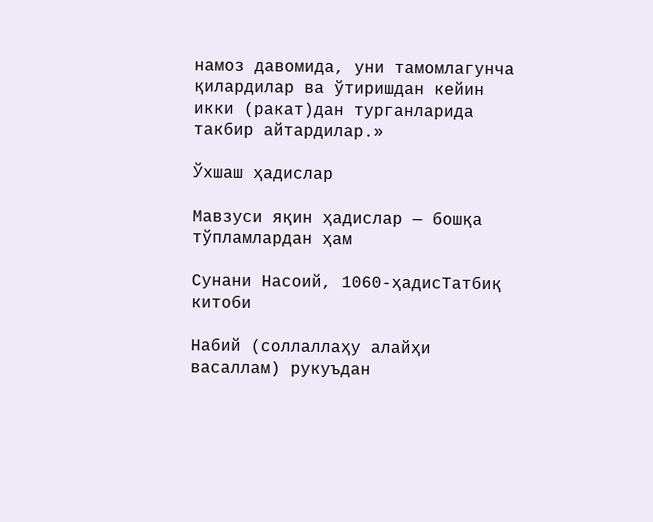намоз давомида, уни тамомлагунча қилардилар ва ўтиришдан кейин икки (ракат)дан турганларида такбир айтардилар.»

Ўхшаш ҳадислар

Мавзуси яқин ҳадислар — бошқа тўпламлардан ҳам

Сунани Насоий, 1060-ҳадисТатбиқ китоби

Набий (соллаллаҳу алайҳи васаллам) рукуъдан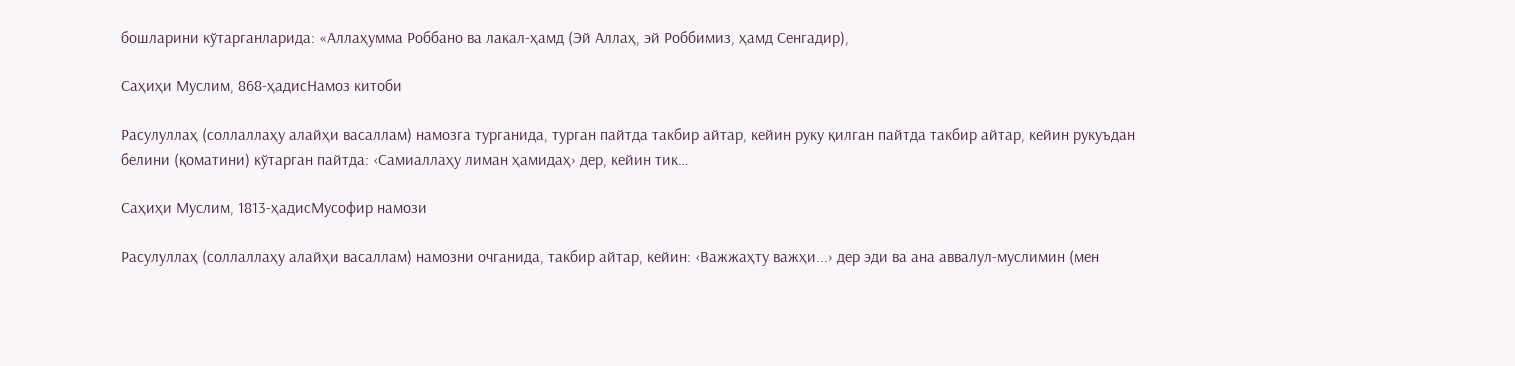бошларини кўтарганларида: «Аллаҳумма Роббано ва лакал-ҳамд (Эй Аллаҳ, эй Роббимиз, ҳамд Сенгадир),

Саҳиҳи Муслим, 868-ҳадисНамоз китоби

Расулуллаҳ (соллаллаҳу алайҳи васаллам) намозга турганида, турган пайтда такбир айтар, кейин руку қилган пайтда такбир айтар, кейин рукуъдан белини (қоматини) кўтарган пайтда: ‹Самиаллаҳу лиман ҳамидаҳ› дер, кейин тик…

Саҳиҳи Муслим, 1813-ҳадисМусофир намози

Расулуллаҳ (соллаллаҳу алайҳи васаллам) намозни очганида, такбир айтар, кейин: ‹Важжаҳту важҳи...› дер эди ва ана аввалул-муслимин (мен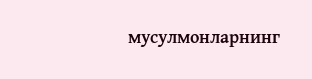мусулмонларнинг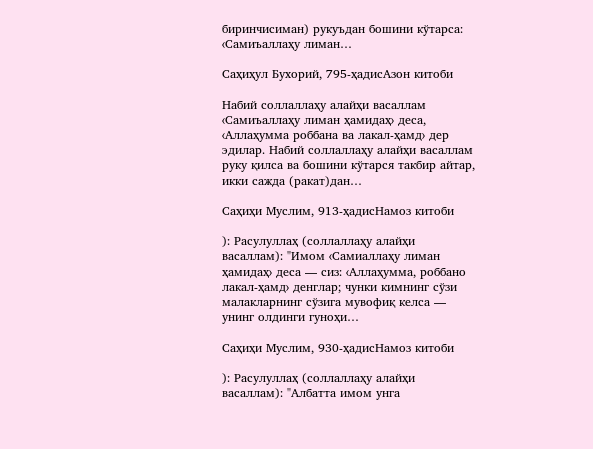биринчисиман) рукуъдан бошини кўтарса: ‹Самиъаллаҳу лиман…

Саҳиҳул Бухорий, 795-ҳадисАзон китоби

Набий соллаллаҳу алайҳи васаллам ‹Самиъаллаҳу лиман ҳамидаҳ› деса, ‹Аллаҳумма роббана ва лакал-ҳамд› дер эдилар. Набий соллаллаҳу алайҳи васаллам руку қилса ва бошини кўтарся такбир айтар, икки сажда (ракат)дан…

Саҳиҳи Муслим, 913-ҳадисНамоз китоби

): Расулуллаҳ (соллаллаҳу алайҳи васаллам): "Имом ‹Самиаллаҳу лиман ҳамидаҳ› деса — сиз: ‹Аллаҳумма, роббано лакал-ҳамд› денглар; чунки кимнинг сўзи малакларнинг сўзига мувофиқ келса — унинг олдинги гуноҳи…

Саҳиҳи Муслим, 930-ҳадисНамоз китоби

): Расулуллаҳ (соллаллаҳу алайҳи васаллам): "Албатта имом унга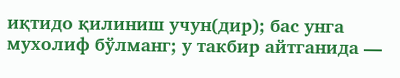иқтидо қилиниш учун(дир); бас унга мухолиф бўлманг; у такбир айтганида —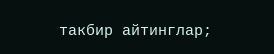такбир айтинглар;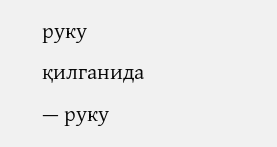руку қилганида — руку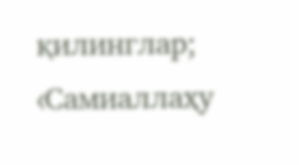қилинглар; ‹Самиаллаҳу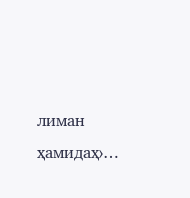лиман ҳамидаҳ›…